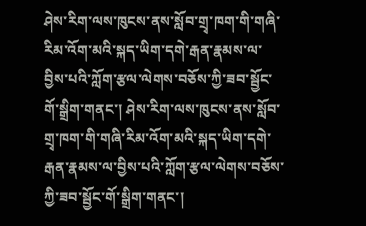ཤེས་རིག་ལས་ཁུངས་ནས་སློབ་གྲྭ་ཁག་གི་གཞི་རིམ་འོག་མའི་སྐད་ཡིག་དགེ་རྒན་རྣམས་ལ་བྱིས་པའི་ཀློག་རྩལ་ལེགས་བཅོས་ཀྱི་ཟབ་སྦྱོང་གོ་སྒྲིག་གནང་། ཤེས་རིག་ལས་ཁུངས་ནས་སློབ་གྲྭ་ཁག་གི་གཞི་རིམ་འོག་མའི་སྐད་ཡིག་དགེ་རྒན་རྣམས་ལ་བྱིས་པའི་ཀློག་རྩལ་ལེགས་བཅོས་ཀྱི་ཟབ་སྦྱོང་གོ་སྒྲིག་གནང་།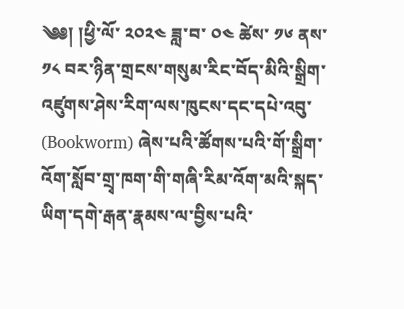༄༅། །ཕྱི་ལོ་ ༢༠༢༤ ཟླ་བ་ ༠༤ ཚེས་ ༡༦ ནས་ ༡༨ བར་ཉིན་གྲངས་གསུམ་རིང་བོད་མིའི་སྒྲིག་འཛུགས་ཤེས་རིག་ལས་ཁུངས་དང་དཔེ་འབུ་ (Bookworm) ཞེས་པའི་ཚོགས་པའི་གོ་སྒྲིག་འོག་སློབ་གྲྭ་ཁག་གི་གཞི་རིམ་འོག་མའི་སྐད་ཡིག་དགེ་རྒན་རྣམས་ལ་བྱིས་པའི་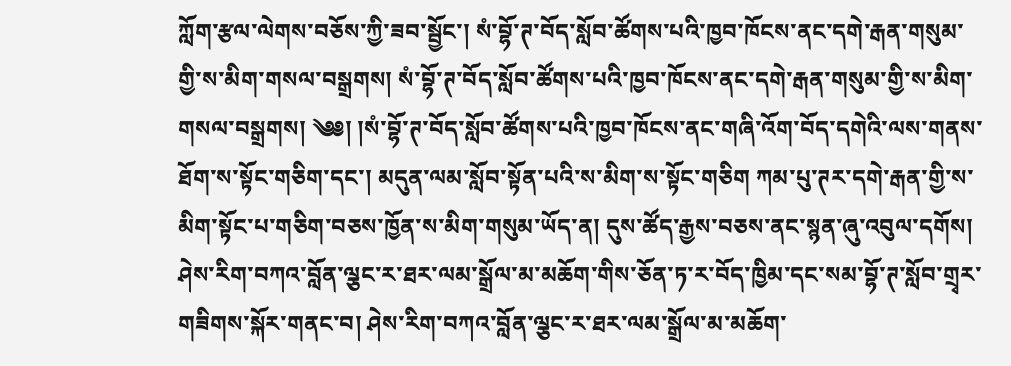ཀློག་རྩལ་ལེགས་བཅོས་ཀྱི་ཟབ་སྦྱོང་། སཾ་བྷོ་ཊ་བོད་སློབ་ཚོགས་པའི་ཁྱབ་ཁོངས་ནང་དགེ་རྒན་གསུམ་གྱི་ས་མིག་གསལ་བསྒྲགས། སཾ་བྷོ་ཊ་བོད་སློབ་ཚོགས་པའི་ཁྱབ་ཁོངས་ནང་དགེ་རྒན་གསུམ་གྱི་ས་མིག་གསལ་བསྒྲགས། ༄༅། །སཾ་བྷོ་ཊ་བོད་སློབ་ཚོགས་པའི་ཁྱབ་ཁོངས་ནང་གཞི་འོག་བོད་དགེའི་ལས་གནས་ཐོག་ས་སྟོང་གཅིག་དང་། མདུན་ལམ་སློབ་སྟོན་པའི་ས་མིག་ས་སྟོང་གཅིག ཀམ་པུ་ཊར་དགེ་རྒན་གྱི་ས་མིག་སྟོང་པ་གཅིག་བཅས་ཁྱོན་ས་མིག་གསུམ་ཡོད་ན། དུས་ཚོད་རྒྱས་བཅས་ནང་སྙན་ཞུ་འབུལ་དགོས། ཤེས་རིག་བཀའ་བློན་ལྕང་ར་ཐར་ལམ་སྒྲོལ་མ་མཆོག་གིས་ཅོན་ཏ་ར་བོད་ཁྱིམ་དང་སམ་བྷོ་ཊ་སློབ་གྲྭར་གཟིགས་སྐོར་གནང་བ། ཤེས་རིག་བཀའ་བློན་ལྕང་ར་ཐར་ལམ་སྒྲོལ་མ་མཆོག་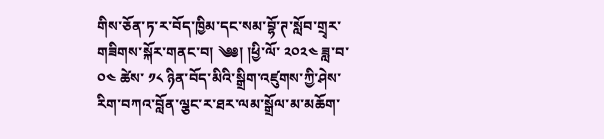གིས་ཅོན་ཏ་ར་བོད་ཁྱིམ་དང་སམ་བྷོ་ཊ་སློབ་གྲྭར་གཟིགས་སྐོར་གནང་བ། ༄༅། །ཕྱི་ལོ་ ༢༠༢༤ ཟླ་བ་ ༠༤ ཚེས་ ༡༨ ཉིན་བོད་མིའི་སྒྲིག་འཛུགས་ཀྱི་ཤེས་རིག་བཀའ་བློན་ལྕང་ར་ཐར་ལམ་སྒྲོལ་མ་མཆོག་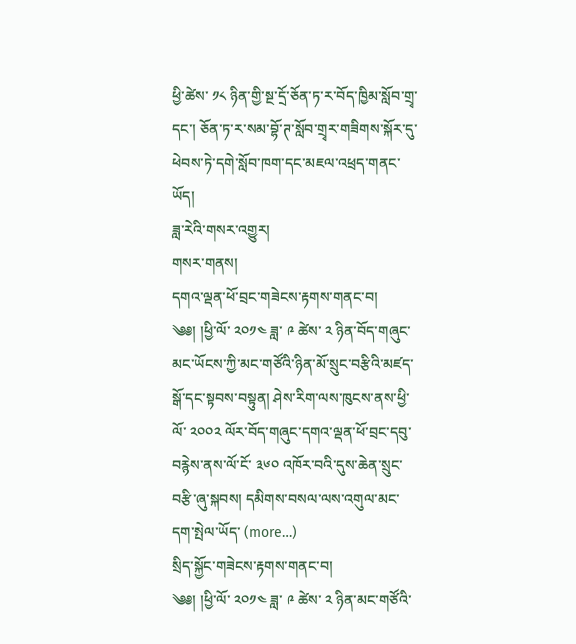ཕྱི་ཚེས་ ༡༨ ཉིན་གྱི་སྔ་དྲོ་ཅོན་ཏ་ར་བོད་ཁྱིམ་སློབ་གྲྭ་དང་། ཅོན་ཏ་ར་སམ་བྷོ་ཊ་སློབ་གྲྭར་གཟིགས་སྐོར་དུ་ཕེབས་ཏེ་དགེ་སློབ་ཁག་དང་མཇལ་འཕྲད་གནང་ཡོད།
ཟླ་རེའི་གསར་འགྱུར།
གསར་གནས།
དགའ་ལྡན་ཕོ་བྲང་གཟེངས་རྟགས་གནང་བ།
༄༅། །ཕྱི་ལོ་ ༢༠༡༤ ཟླ་ ༩ ཚེས་ ༢ ཉིན་བོད་གཞུང་མང་ཡོངས་ཀྱི་མང་གཙོའི་ཉིན་མོ་སྲུང་བརྩིའི་མཛད་སྒོ་དང་སྟབས་བསྟུན། ཤེས་རིག་ལས་ཁུངས་ནས་ཕྱི་ལོ་ ༢༠༠༢ ལོར་བོད་གཞུང་དགའ་ལྡན་ཕོ་བྲང་དབུ་བརྙེས་ནས་ལོ་ངོ་ ༣༦༠ འཁོར་བའི་དུས་ཆེན་སྲུང་བརྩི་ཞུ་སྐབས། དམིགས་བསལ་ལས་འགུལ་མང་དག་སྤེལ་ཡོད་ (more…)
སྲིད་སྐྱོང་གཟེངས་རྟགས་གནང་བ།
༄༅། །ཕྱི་ལོ་ ༢༠༡༤ ཟླ་ ༩ ཚེས་ ༢ ཉིན་མང་གཙོའི་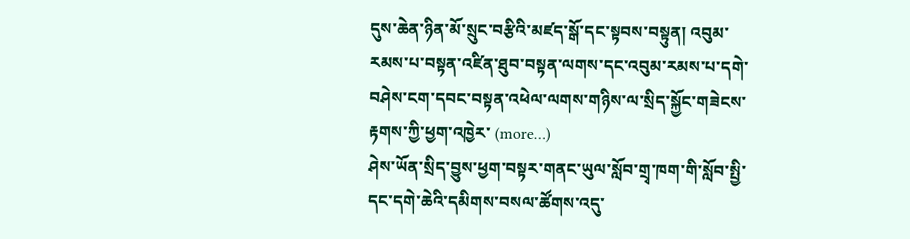དུས་ཆེན་ཉིན་མོ་སྲུང་བརྩིའི་མཛད་སྒོ་དང་སྟབས་བསྟུན། འབུམ་རམས་པ་བསྟན་འཛིན་ཐུབ་བསྟན་ལགས་དང་འབུམ་རམས་པ་དགེ་བཤེས་ངག་དབང་བསྟན་འཕེལ་ལགས་གཉིས་ལ་སྲིད་སྐྱོང་གཟེངས་རྟགས་ཀྱི་ཕྱག་འཁྱེར་ (more…)
ཤེས་ཡོན་སྲིད་བྱུས་ཕྱག་བསྟར་གནང་ཡུལ་སློབ་གྲྭ་ཁག་གི་སློབ་སྤྱི་དང་དགེ་ཆེའི་དམིགས་བསལ་ཚོགས་འདུ་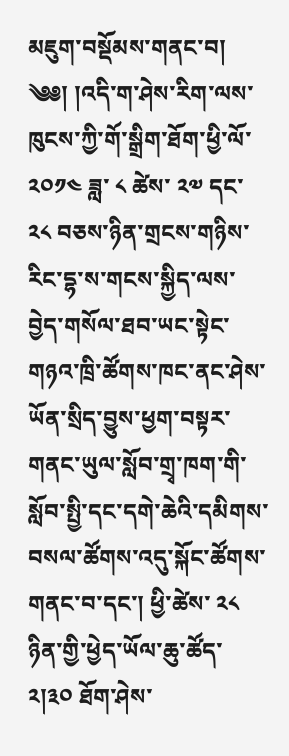མཇུག་བསྡོམས་གནང་བ།
༄༅། །འདི་ག་ཤེས་རིག་ལས་ཁུངས་ཀྱི་གོ་སྒྲིག་ཐོག་ཕྱི་ལོ་ ༢༠༡༤ ཟླ་ ༨ ཚེས་ ༢༧ དང་ ༢༨ བཅས་ཉིན་གྲངས་གཉིས་རིང་དྷ་ས་གངས་སྐྱིད་ལས་བྱེད་གསོལ་ཐབ་ཡང་སྟེང་གཉའ་ཁྲི་ཚོགས་ཁང་ནང་ཤེས་ཡོན་སྲིད་བྱུས་ཕྱག་བསྟར་གནང་ཡུལ་སློབ་གྲྭ་ཁག་གི་སློབ་སྤྱི་དང་དགེ་ཆེའི་དམིགས་བསལ་ཚོགས་འདུ་སྐོང་ཚོགས་གནང་བ་དང་། ཕྱི་ཚེས་ ༢༨ ཉིན་གྱི་ཕྱེད་ཡོལ་ཆུ་ཚོད་ ༢།༣༠ ཐོག་ཤེས་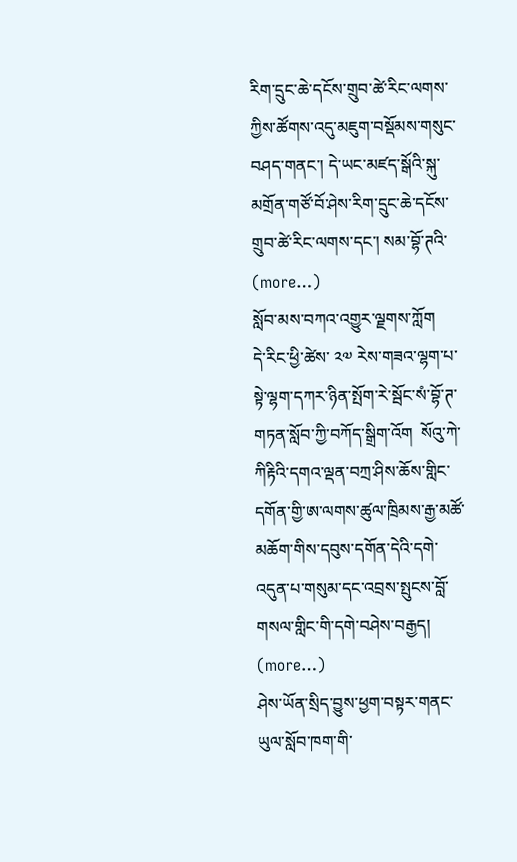རིག་དྲུང་ཆེ་དངོས་གྲུབ་ཚེ་རིང་ལགས་ཀྱིས་ཚོགས་འདུ་མཇུག་བསྡོམས་གསུང་བཤད་གནང་། དེ་ཡང་མཛད་སྒོའི་སྐུ་མགྲོན་གཙོ་བོ་ཤེས་རིག་དྲུང་ཆེ་དངོས་གྲུབ་ཚེ་རིང་ལགས་དང་། སམ་བྷོ་ཊའི་ (more…)
སློབ་མས་བཀའ་འགྱུར་ལྗགས་ཀློག
དེ་རིང་ཕྱི་ཚེས་ ༢༧ རེས་གཟའ་ལྷག་པ་སྟེ་ལྷག་དཀར་ཉིན་སྤོག་རེ་སྦོང་སཾ་བྷོ་ཊ་གཏན་སློབ་ཀྱི་བཀོད་སྒྲིག་འོག  སོའུ་ཀེ་ཀིརྟིའི་དགའ་ལྡན་བཀྲ་ཤིས་ཆོས་གླིང་དགོན་གྱི་ཨ་ལགས་ཚུལ་ཁྲིམས་རྒྱ་མཚོ་མཆོག་གིས་དབུས་དགོན་དེའི་དགེ་འདུན་པ་གསུམ་དང་འབྲས་སྤུངས་བློ་གསལ་གླིང་གི་དགེ་བཤེས་བརྒྱད། (more…)
ཤེས་ཡོན་སྲིད་བྱུས་ཕྱག་བསྟར་གནང་ཡུལ་སློབ་ཁག་གི་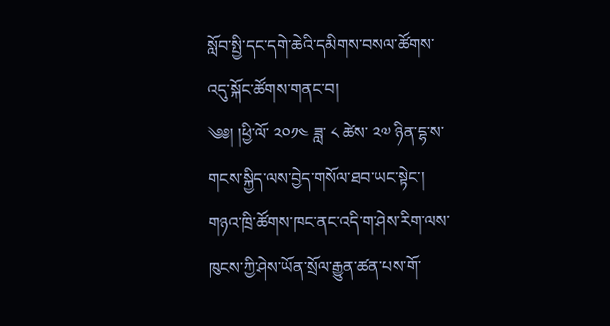སློབ་སྤྱི་དང་དགེ་ཆེའི་དམིགས་བསལ་ཚོགས་འདུ་སྐོང་ཚོགས་གནང་བ།
༄༅། །ཕྱི་ལོ་ ༢༠༡༤ ཟླ་ ༨ ཚེས་ ༢༧ ཉིན་དྷ་ས་གངས་སྐྱིད་ལས་བྱེད་གསོལ་ཐབ་ཡང་སྟེང་། གཉའ་ཁྲི་ཚོགས་ཁང་ནང་འདི་ག་ཤེས་རིག་ལས་ཁུངས་ཀྱི་ཤེས་ཡོན་སྲོལ་རྒྱུན་ཚན་པས་གོ་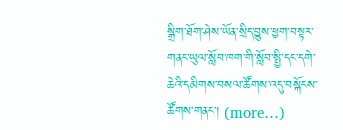སྒྲིག་ཐོག་ཤེས་ཡོན་སྲིད་བྱུས་ཕྱག་བསྟར་གནང་ཡུལ་སློབ་ཁག་གི་སློབ་སྤྱི་དང་དགེ་ཆེའི་དམིགས་བསལ་ཚོགས་འདུ་བསྐོངས་ཚོགས་གནང་། (more…)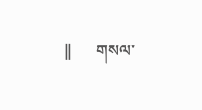||      གསལ་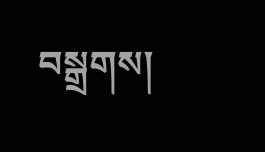བསྒྲགས།